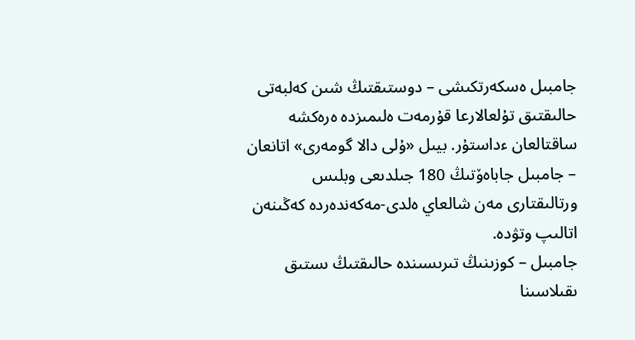جامبىل ەسكەرتكىشى – دوستىقتىڭ شىن كەلبەتى
حالىقتىق تۇلعالارعا قۇرمەت ەلىمىزدە ەرەكشە ساقتالعان ءداستۇر. بيىل «ۇلى دالا گومەرى» اتانعان – جامبىل جاباەۆتىڭ 180 جىلدىعى وبلىس ورتالىقتارى مەن شالعاي ەلدى-مەكەندەردە كەڭىنەن اتالىپ وتۋدە.
جامبىل – كوزىنىڭ تىرىسىندە حالىقتىڭ ىستىق ىقىلاسىنا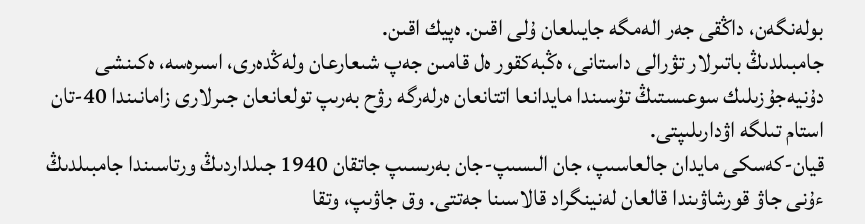بولەنگەن، داڭقى جەر الەمگە جايىلعان ۇلى اقىن. ەپيك اقىن.
جامبىلدىڭ باتىرلار تۋرالى داستانى، ەڭبەكقور ەل قامىن جەپ شىعارعان ولەڭدەرى، اسىرەسە، ەكىنشى دۇنيەجۇزىلىك سوعىستىڭ تۇسىندا مايدانعا اتتانعان ەرلەرگە رۋح بەرىپ تولعانعان جىرلارى زامانىندا 40-تان استام تىلگە اۋدارىلىپتى.
قيان-كەسكى مايدان جالعاسىپ، جان الىسىپ-جان بەرىسىپ جاتقان 1940 جىلداردىڭ ورتاسىندا جامبىلدىڭ ءۇنى جاۋ قورشاۋىندا قالعان لەنينگراد قالاسىنا جەتتى. وق جاۋىپ، وتقا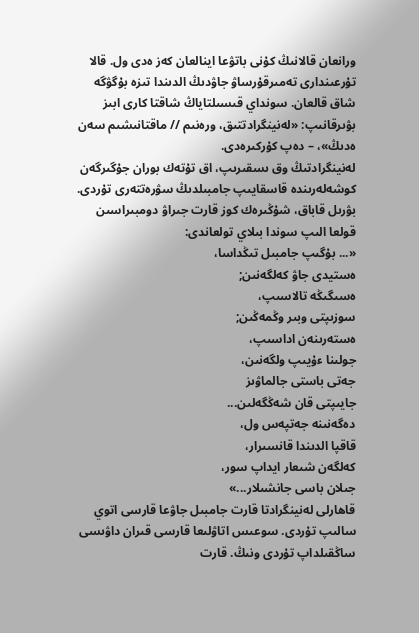ورانعان قالانىڭ كۇنى باتۋعا اينالعان كەز ەدى ول. قالا تۇرعىندارى تەمىرقۇرساۋ جاۋدىڭ الدىندا تىزە بۇگۋگە شاق قالعان. سونداي قىسىلتاياڭ شاقتا كارى ابىز بۋىرقانىپ: «لەنينگرادتتىق، ورەنىم // ماقتانىشىم سەن ەدىڭ»، – دەپ كۇركىرەدى.
لەنينگرادتىڭ وق ىسقىرىپ، اق تۇتەك بوران جۇگىرگەن كوشەلەرىندە قاسقايىپ جامبىلدىڭ سۋرەتتەرى تۇردى. بۋرىل قاباق، شۇڭىرەك كوز قارت جىراۋ دومبىراسىن قولعا الىپ سوندا بىلاي تولعاندى:
«... بۇگىپ جامبىل تىڭداسا،
ەستيدى جاۋ كەلگەنىن;
ەسىگىڭە تالاسىپ،
سوزىپتى وبىر وڭمەڭىن;
ەستەرىنەن اداسىپ،
جولىنا ءۇيىپ ولگەنىن،
جەتى باستى جالماۋىز
جايىپتى قان شەڭگەلىن...
دەگەنىنە جەتپەس ول،
قاقپا الدىندا قانسىرار،
كەلگەن شىعار ايداپ سور،
جىلان باسى جانشىلار...»
قاھارلى لەنينگرادتا قارت جامبىل جاۋعا قارسى اتوي سالىپ تۇردى. سوعىس اتاۋلىعا قارسى قىران داۋىسى ساڭقىلداپ تۇردى ونىڭ. قارت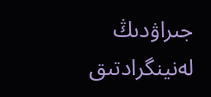جىراۋدىڭ لەنينگرادتىق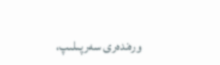ورەندەرى سەرپىلىپ،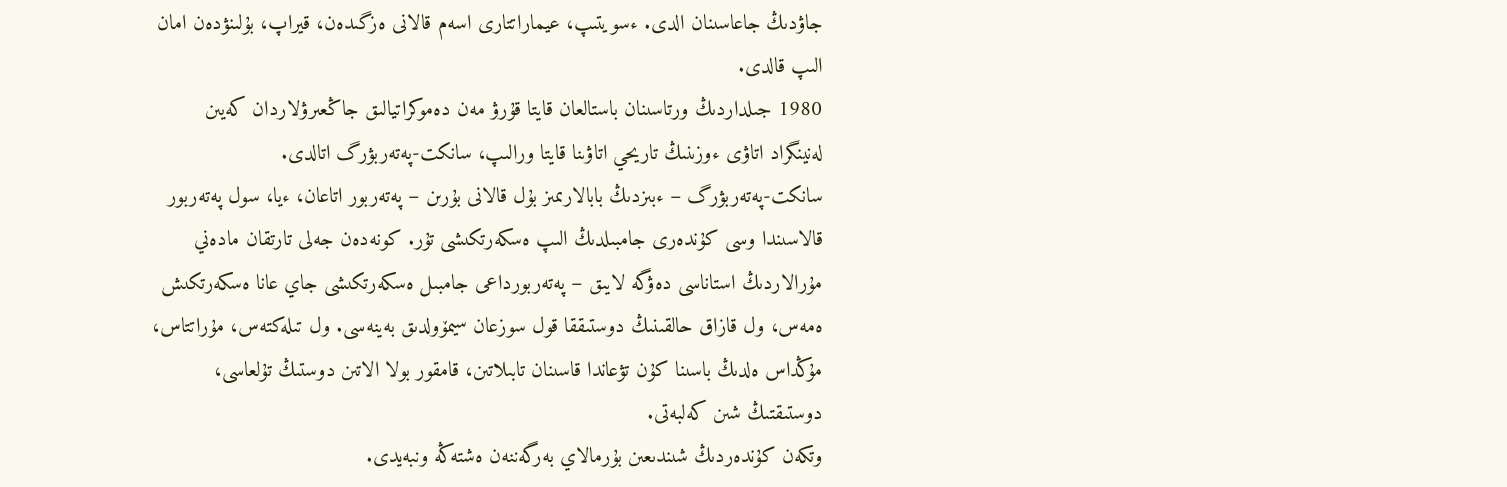جاۋدىڭ جاعاسىنان الدى. ءسويتىپ، عيماراتتارى اسەم قالانى ەزگىدەن، قيراپ، بۇلىنۋدەن امان الىپ قالدى.
1980 جىلداردىڭ ورتاسىنان باستالعان قايتا قۇرۋ مەن دەموكراتيالىق جاڭعىرۋلاردان كەيىن لەنينگراد اتاۋى ءوزىنىڭ تاريحي اتاۋىنا قايتا ورالىپ، سانكت-پەتەربۋرگ اتالدى.
سانكت-پەتەربۋرگ – ءبىزدىڭ بابالارىمىز بۇل قالانى بۇرىن – پەتەربور اتاعان، ءيا، سول پەتەربور قالاسىندا وسى كۇندەرى جامبىلدىڭ الىپ ەسكەرتكىشى تۇر. كونەدەن جەلى تارتقان مادەني مۇرالاردىڭ استاناسى دەۋگە لايىق – پەتەربورداعى جامبىل ەسكەرتكىشى جاي عانا ەسكەرتكىش ەمەس، ول قازاق حالقىنىڭ دوستىققا قول سوزعان سيمۆولدىق بەينەسى. ول تىلەكتەس، مۇراتتاس، مۇڭداس ەلدىڭ باسىنا كۇن تۋعاندا قاسىنان تابىلاتىن، قامقور بولا الاتىن دوستىڭ تۇلعاسى، دوستىقتىڭ شىن كەلبەتى.
وتكەن كۇندەردىڭ شىندىعىن بۇرمالاي بەرگەننەن ەشتەڭە ونبەيدى.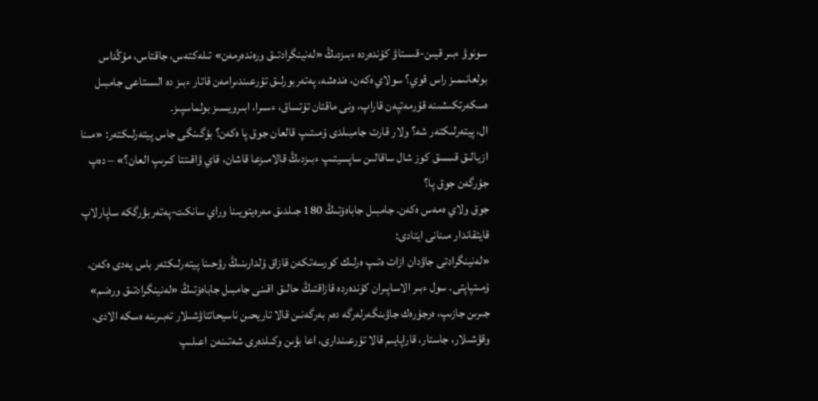سونوۋ ءبىر قيىن-قىستاۋ كۇندەردە ءبىزدىڭ «لەنينگرادتىق ورەندەرمەن» تىلەكتەس، جاقتاس، مۇڭداس بولعانىمىز راس قوي؟ سولاي ەكەن، ەندەشە، پەتەربورلىق تۇرعىندىرامەن قاتار ءبىز دە الىستاعى جامبىل ەسكەرتكىشىنە قۇرمەتپەن قاراپ، ونى ماقتان تۇتساق، ءسىرا، ابىرويسىز بولماسپىز.
ال، پيتەرلىكتەر شە؟ ولار قارت جامبىلدى ۇمىتىپ قالعان جوق پا ەكەن؟ بۇگىنگى جاس پيتەرلىكتەر: «مىنا ازيالىق قىسىق كوز شال ساقالىن ساپسيتىپ ءبىزدىڭ قالامىزعا قاشان، قاي ۋاقىتتا كىرىپ العان؟» – دەپ جۇرگەن جوق پا؟
جوق ولاي ەمەس ەكەن. جامبىل جاباەۆتىڭ 180 جىلدىق مەرەيتويىنا وراي سانكت-پەتەربۋرگكە ساپارلاپ قايتقاندار مىنانى ايتادى:
«لەنينگرادتى جاۋدان ازات ەتىپ ەرلىك كورسەتكەن قازاق ۇلدارىنىڭ رۋحىنا پيتەرلىكتەر باس يەدى ەكەن. ۇمىتپاپتى. سول ءبىر الاساپىران كۇندەردە قازاقتىڭ حالىق اقىنى جامبىل جاباەۆتىڭ «لەنينگرادتىق ورەنىم» جىرىن جازىپ، ەرجۇرەك جاۋىنگەرلەرگە دەم بەرگەنىن قالا تاريحىن ناسيحاتتاۋشىلار تەبىرىنە ەسكە الادى. وقۋشىلار، جاستار، قاراپايىم قالا تۇرعىندارى، اعا بۋىن وكىلدەرى شەتىنەن اعىلىپ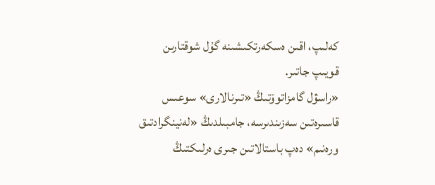كەلىپ، اقىن ەسكەرتكىشىنە گۇل شوقتارىن قويىپ جاتىر.
«راسۋل گامزاتوۆتىڭ «تىرنالارى» سوعىس قاسىرەتىن سەزىندىرسە، جامبىلدىڭ «لەنينگرادتىق ورەنىم» دەپ باستالاتىن جىرى ەرلىكتىڭ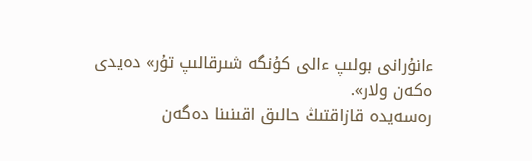ءانۇرانى بولىپ ءالى كۇنگە شىرقالىپ تۇر» دەيدى ەكەن ولار».
رەسەيدە قازاقتىڭ حالىق اقىنىنا دەگەن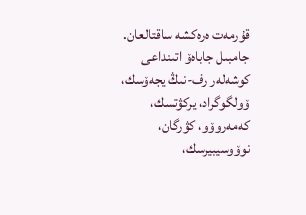قۇرمەت ەرەكشە ساقتالعان. جامبىل جاباەۆ اتىنداعى كوشەلەر رف-نىڭ يجەۆسك، ۆولگوگراد، يركۋتسك، كەمەروۆو، كۋرگان، نوۆوسيبيرسك،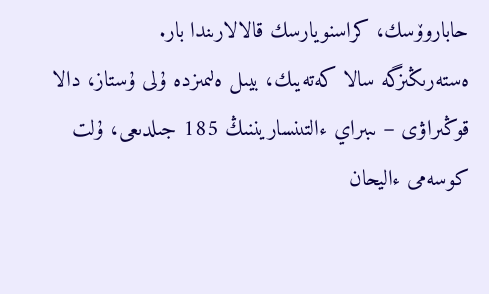حاباروۆسك، كراسنويارسك قالالارىندا بار.
ەستەرىڭىزگە سالا كەتەيىك، بيىل ەلىمىزدە ۇلى ۇستاز، دالا قوڭىراۋى – ىبىراي ءالتىنساريننىڭ 185 جىلدىعى، ۇلت كوسەمى ءاليحان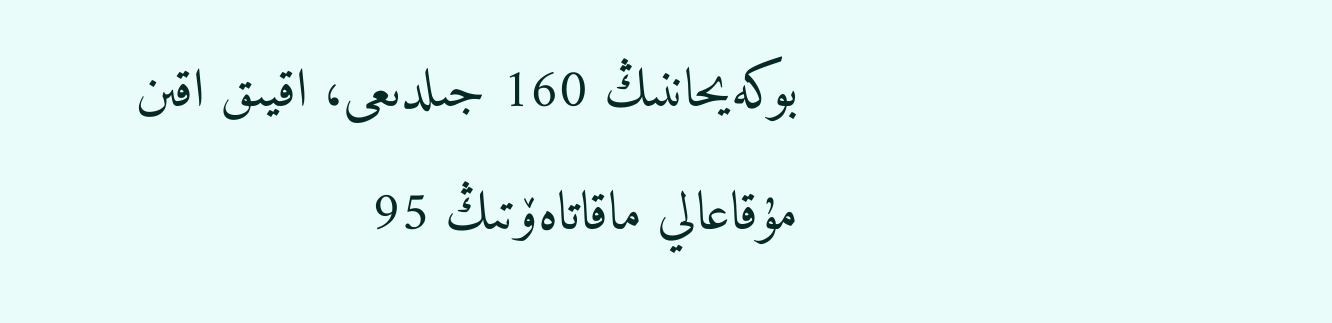بوكەيحاننىڭ 160 جىلدىعى، اقيىق اقىن مۇقاعالي ماقاتاەۆتىڭ 95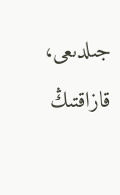جىلدىعى، قازاقتىڭ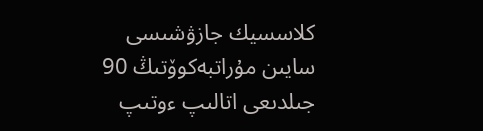كلاسسيك جازۋشىسى سايىن مۇراتبەكوۆتىڭ 90 جىلدىعى اتالىپ ءوتىپ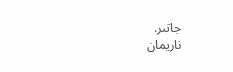جاتىر.
ناريمان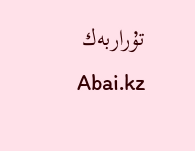تۇراربەك
Abai.kz